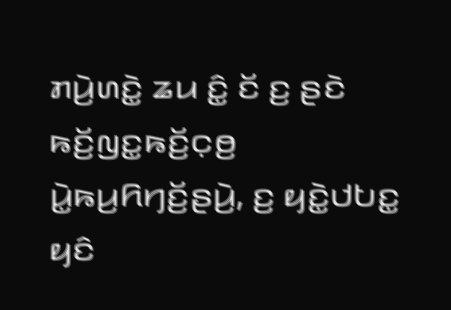ꤊꤣꤧ꤬ꤛꤢꤧ꤭ ꤘꤣ ꤢꤨ꤭ ꤢꤩ ꤢ꤬ ꤔꤢꤧ ꤒꤢꤩ꤬ꤜꤢ꤭ꤒꤢꤩ꤬ꤍ꤫ꤥ꤬ ꤣꤧ꤭ꤒꤣ꤬ꤖꤚꤢꤩ꤬ꤔꤣꤧ꤬, ꤢ꤬ ꤟꤢꤧ꤭ꤓꤝꤢ꤭ ꤟꤢꤨ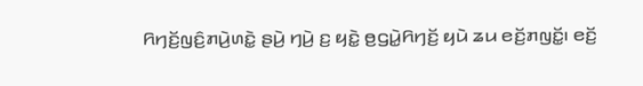ꤖꤚꤢꤩ꤬ꤜꤢꤨ꤬ꤊꤣꤧ꤬ꤛꤢꤧ꤭ ꤔꤣꤧ꤬ ꤚꤣꤧ꤬ ꤢ꤬ ꤟꤢꤧ꤭ ꤥ꤬ꤞꤣꤧ꤭ꤖꤚꤢꤩ꤬ ꤟꤣꤧ ꤘꤣ ꤕꤢꤩ꤬ꤊꤜꤢꤩ꤭꤯ ꤕꤢꤩ꤬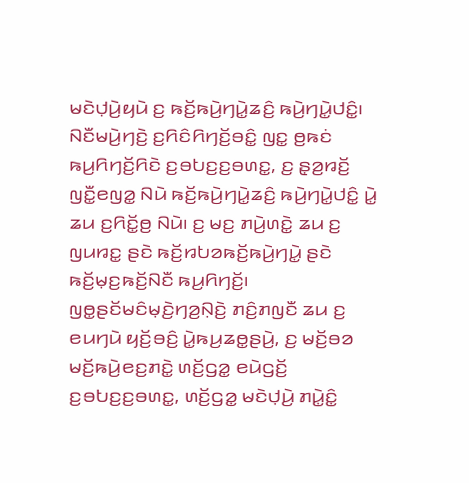ꤗꤢꤧꤓ꤫ꤣꤧ꤬ꤟꤣꤧ ꤢ꤬ ꤒꤢꤩ꤬ꤒꤣꤧ꤬ꤚꤣꤧ꤭ꤘꤢꤨ꤬ ꤒꤣꤧ꤬ꤚꤣꤧ꤭ꤓꤢꤨ꤭꤯ ꤡꤢꤪꤗꤣꤧ꤬ꤚꤢꤧ꤬ ꤢ꤬ꤖꤢꤨꤖꤚꤢꤩ꤬ꤋꤢꤨ꤭ ꤜꤢ꤭ ꤥ꤬ꤒꤢꤦ ꤒꤣ꤬ꤖꤚꤢꤩ꤬ꤖꤢꤧ ꤢ꤬ꤋꤝꤢ꤬ꤢ꤬ꤋꤛꤢ꤭, ꤢ꤬ ꤔ꤫ꤤ꤬ꤙꤢꤩ꤬ ꤜꤢꤪ꤭ꤕꤜꤤ꤭ ꤡꤣꤧ ꤒꤢꤩ꤬ꤒꤣꤧ꤬ꤚꤣꤧ꤭ꤘꤢꤨ꤬ ꤒꤣꤧ꤬ꤚꤣꤧ꤭ꤓꤢꤨ꤭ ꤣꤧ꤭ ꤘꤣ ꤢ꤬ꤖꤢꤩ꤭ꤥ꤬ ꤡꤣꤧ꤯ ꤢ꤬ ꤗꤢ꤬ ꤊꤣꤧ꤬ꤛꤢꤧ꤭ ꤘꤣ ꤢ꤬ ꤜꤣꤙꤢ꤭ ꤔꤢꤧ ꤒꤢꤩ꤬ꤙꤝꤤꤒꤢꤩ꤬ꤒꤣꤧ꤬ꤚꤣꤧ꤭ ꤔꤢꤧ ꤒꤢꤩ꤬ꤗ꤫ꤢ꤬ꤒꤢꤩ꤬ꤡꤢꤪ ꤒꤣ꤬ꤖꤚꤢꤩ꤬꤯
ꤜꤥ꤭ꤔꤢꤩꤗꤢꤨꤗ꤫ꤢꤧ꤬ꤚꤤ꤬ꤡ꤫ꤢꤧ꤬ ꤊꤢꤨ꤬ꤊꤜꤢꤪ ꤘꤣ ꤢ꤬ ꤕꤣꤚꤣꤧ ꤟꤢꤩ꤬ꤋꤢꤨ꤬ ꤣꤧ꤭ꤒꤣ꤬ꤘꤥ꤭ꤔꤣꤧ꤬, ꤢ꤬ ꤗꤢꤩ꤬ꤋꤤ ꤗꤢꤩ꤬ꤒꤣꤧ꤬ꤕꤢ꤬ꤊꤢꤧ꤭ ꤛꤢꤩ꤬ꤞꤤ꤭ ꤕꤣꤧꤞꤢꤩ꤬ ꤢ꤬ꤋꤝꤢ꤬ꤢ꤬ꤋꤛꤢ꤭, ꤛꤢꤩ꤬ꤞꤤ꤭ ꤗꤢꤧꤓ꤫ꤣꤧ꤬ ꤊꤣꤧ꤭ꤢꤨ꤭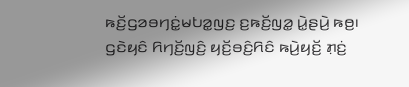ꤒꤢꤩ꤬ꤞꤤꤋꤚꤢꤦ꤭ꤗꤝꤤ꤭ꤜꤢ꤬ ꤢ꤬ꤒꤢꤩ꤬ꤜꤤ꤭ ꤣꤧ꤭ꤔꤣꤧ꤬ ꤒꤥ꤬꤯ ꤞꤢꤧꤟꤢꤨ ꤖꤚꤢꤩ꤬ꤜꤢꤨ꤬ ꤟꤢꤩ꤬ꤋꤢꤨ꤬ꤖꤢꤨ ꤒꤣꤧ꤬ꤟꤢꤩ꤬ ꤊ꤫ꤢꤦ꤬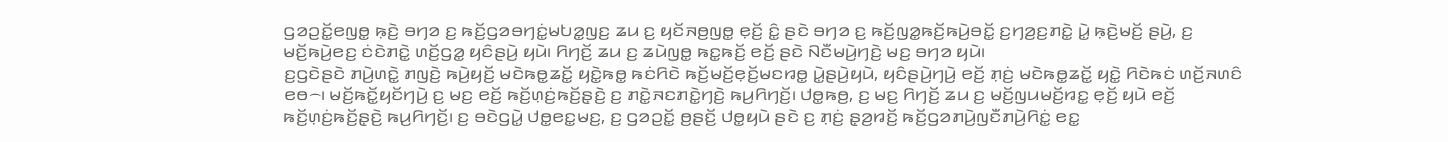ꤞꤤꤑꤢꤩ꤭ꤕꤜꤥ꤭ ꤒ꤫ꤢꤧ꤬ ꤋꤚꤤ ꤢ꤬ ꤒꤢꤩ꤬ꤞꤤꤋꤚꤢꤦ꤭ꤗꤝꤤ꤭ꤜꤢ꤬ ꤘꤣ ꤢ꤬ ꤟꤢꤩꤏꤥ꤬ꤜꤥ꤭ ꤕ꤫ꤢꤩ꤬ ꤢꤨ꤭ ꤔꤢꤧ ꤋꤚꤤ ꤢ꤬ ꤒꤢꤩ꤬ꤜꤤ꤭ꤒꤢꤩ꤬ꤒꤣꤧ꤬ꤋꤢꤩ꤭ ꤢ꤬ꤚꤤ꤬ꤢ꤬ꤊꤢꤧ꤭ ꤣꤧ꤭ ꤒ꤫ꤢꤧ꤬ꤗꤢꤩ꤬ ꤔꤣꤧ꤬, ꤢ꤬ ꤗꤢꤩ꤬ꤒꤣꤧ꤬ꤕꤢ꤬ ꤢꤦꤢꤧꤊꤢꤧ꤭ ꤛꤢꤩ꤬ꤞꤤ꤭ ꤟꤢꤨꤔꤣꤧ꤬ ꤟꤣꤧ꤯ ꤖꤚꤢꤩ꤬ ꤘꤣ ꤢ꤬ ꤘꤣꤧꤜꤥ꤭ ꤒꤢ꤭ꤒꤢꤩ꤬ ꤕꤢꤩ꤬ ꤔꤢꤧ ꤡꤢꤪꤗꤣꤧ꤬ꤚꤢꤧ꤬ ꤗꤢ꤬ ꤋꤚꤤ ꤟꤣꤧ꤯
ꤢ꤬ꤞꤢꤧꤔꤢꤧ ꤊꤣꤧ꤬ꤛꤢꤧ꤭ ꤊꤜꤢꤧ꤬ ꤒꤣꤧ꤬ꤟꤢꤩ꤬ ꤗꤢꤧꤒꤥ꤭ꤘꤢꤩ꤭ ꤟꤢꤧ꤭ꤒꤥ꤭ ꤒꤢꤦꤖꤢꤧ ꤒꤢꤩ꤬ꤗꤢꤩ꤬ꤕ꤫ꤢꤩ꤬ꤗꤢꤙꤥ꤭ ꤣꤧ꤭ꤔꤣꤧ꤬ꤟꤣꤧ, ꤟꤢꤨꤔꤣꤧ꤬ꤚꤣꤧ꤬ ꤕꤢꤩ꤬ ꤊ꤫ꤢꤦ꤬ ꤗꤢꤧꤒꤥ꤭ꤘꤢꤩ꤭ ꤟꤢꤧ꤭ ꤖꤢꤧꤒꤢꤦ ꤛꤢꤩ꤬ꤏꤛꤢꤨ ꤕꤥ꤮꤯ ꤗꤢꤩ꤬ꤒꤢꤩ꤭ꤟꤢꤩꤚꤣꤧ꤬ ꤢ꤬ ꤗꤢ꤬ ꤕꤢꤩ꤬ ꤒꤢꤩ꤬ꤛ꤫ꤢꤦ꤬ꤒꤢꤩ꤬ꤔ꤫ꤢꤧ꤬ ꤢ꤬ ꤊꤢꤧ꤭ꤏꤢꤊꤢꤧ꤭ꤚꤢꤧ꤬ ꤒꤣ꤬ꤖꤚꤢꤩ꤬꤯ ꤓꤥ꤭ꤒꤥ꤬, ꤢ꤬ ꤗꤢ꤬ ꤖꤚꤢꤩ꤬ ꤘꤣ ꤢ꤬ ꤗꤢꤩ꤬ꤜꤣꤗꤢꤩ꤬ꤙꤢ꤭ ꤕ꤫ꤢꤩ꤬ ꤟꤣꤧ ꤕꤢꤩ꤬ ꤒꤢꤩ꤬ꤛ꤫ꤢꤦ꤬ꤒꤢꤩ꤬ꤔ꤫ꤢꤧ꤬ ꤒꤣ꤬ꤖꤚꤢꤩ꤬꤯ ꤢ꤬ ꤋꤢꤧꤞꤣꤧ꤭ ꤓꤥ꤭ꤕꤢ꤭ꤗꤢ꤬, ꤢ꤬ ꤞꤤꤑꤢꤩ꤭ ꤥ꤬ꤔꤢꤩ꤬ ꤓꤥ꤭ꤟꤣꤧ ꤔꤢꤧ ꤢ꤬ ꤊ꤫ꤢꤦ꤬ ꤔ꤫ꤤ꤬ꤙꤢꤩ꤬ ꤒꤢꤩ꤬ꤞꤤꤊꤣꤧ꤬ꤜꤢꤪꤊꤣꤧ꤬ꤖꤢꤦ꤭ ꤕꤢ꤭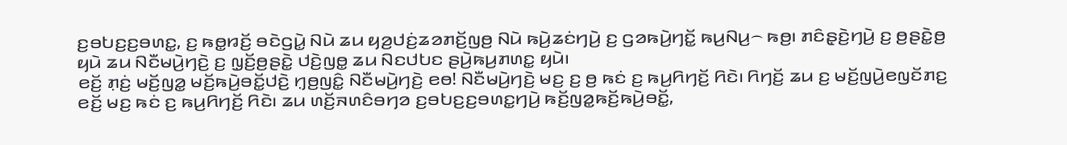ꤢ꤬ꤋꤝꤢ꤬ꤢ꤬ꤋꤛꤢ꤭, ꤢ꤬ ꤒꤥ꤭ꤙꤢꤩ꤬ ꤋꤢꤧꤞꤣꤧ꤭ ꤡꤣꤧ ꤘꤣ ꤟꤤ꤬ꤓꤢꤦ꤬ꤘꤤꤊꤢꤩ꤬ꤜꤥ꤬ ꤡꤣꤧ ꤒꤣꤧ꤬ꤘꤢꤦꤚꤣꤧ꤬ ꤢ꤬ ꤞꤤꤒꤣꤧ꤬ꤚꤢꤩ꤭ ꤒꤣ꤬ꤡꤣ꤬꤮ ꤒꤥ꤬꤯ ꤊꤢꤨꤔ꤫ꤢꤧ꤬ꤚꤣꤧ꤬ ꤢ꤬ ꤥ꤬ꤔꤢꤧ꤭ꤥ꤬ ꤟꤣꤧ ꤘꤣ ꤡꤢꤪꤗꤣꤧ꤬ꤚꤢꤧ꤬ ꤢ꤬ ꤜ꤫ꤢꤩ꤬ꤥ꤬ꤔꤢꤧ꤭ ꤓꤢꤧ꤬ꤜꤥ꤭ ꤘꤣ ꤡꤢꤓꤝꤢ ꤔꤣꤧ꤬ꤒꤣ꤬ꤊꤛꤢ꤭ ꤟꤣꤧ꤯
ꤕꤢꤩ꤬ ꤊ꤫ꤢꤦ꤬ ꤗꤢꤩ꤬ꤜꤤ꤭ ꤗꤢꤩ꤬ꤒꤣꤧ꤬ꤋꤢꤩ꤭ꤓꤢꤧ꤬ ꤚ꤫ꤥ꤬ꤜꤢꤨ꤭ ꤡꤢꤪꤗꤣꤧ꤬ꤚꤢꤧ꤬ ꤕꤥ! ꤡꤢꤪꤗꤣꤧ꤬ꤚꤢꤧ꤬ ꤗꤢ꤬ ꤢ꤬ ꤥ꤬ ꤒꤢꤦ ꤢ꤬ ꤒꤣ꤬ꤖꤚꤢꤩ꤬ ꤖꤢꤧ꤯ ꤖꤚꤢꤩ꤬ ꤘꤣ ꤢ꤬ ꤗꤢꤩ꤬ꤜꤣꤧ꤬ꤕꤜꤢꤩꤊꤢ꤬ ꤕꤢꤩ꤬ ꤗꤢ꤬ ꤒꤢꤦ ꤢ꤬ ꤒꤣ꤬ꤖꤚꤢꤩ꤬ ꤖꤢꤧ꤯ ꤘꤣ ꤛꤢꤩ꤬ꤏꤛꤢꤨꤋꤚꤤ ꤢ꤬ꤋꤝꤢ꤬ꤢ꤬ꤋꤛꤢ꤭ꤚꤣꤧ꤬ ꤒꤢꤩ꤬ꤜꤤ꤭ꤒꤢꤩ꤬ꤒꤣꤧ꤬ꤋꤢꤩ꤭,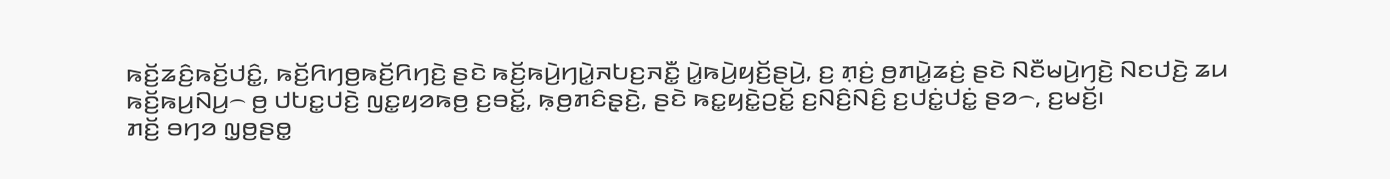ꤒꤢꤩ꤬ꤘꤢꤨ꤬ꤒꤢꤩ꤬ꤓꤢꤨ꤭, ꤒꤢꤩ꤬ꤖꤚꤥ꤬ꤒꤢꤩ꤬ꤖꤚꤢꤧ꤬ ꤔꤢꤧ ꤒꤢꤩ꤬ꤒꤣꤧ꤬ꤚꤣꤧ꤭ꤏꤝꤢ꤬ꤏꤢꤪ꤭ ꤣꤧ꤭ꤒꤣꤧ꤬ꤟꤢꤩ꤬ꤔꤣꤧ꤬, ꤢ꤬ ꤊ꤫ꤢꤦ꤬ ꤥ꤬ꤊꤣꤧ꤭ꤘꤢꤦ꤬ ꤔꤢꤧ ꤡꤢꤪꤗꤣꤧ꤬ꤚꤢꤧ꤬ ꤡꤢꤓꤢꤧ꤬ ꤘꤣ ꤒꤢꤩ꤬ꤒꤣ꤬ꤡꤣ꤬꤮ ꤥ꤬ ꤓꤝꤢ꤭ꤓꤢꤧ꤬ ꤜꤢ꤭ꤟꤤꤒꤥ꤬ ꤢ꤬ꤋꤢꤩ꤭, ꤒ꤫ꤥ꤬ꤊꤢꤨꤔ꤫ꤢꤧ꤬, ꤔꤢꤧ ꤒꤢ꤭ꤟꤢꤧ꤭ꤑꤢꤩ꤭ ꤢ꤬ꤡꤢꤨ꤬ꤡꤢꤨ꤬ ꤢ꤬ꤓꤢꤦ꤭ꤓꤢꤦ꤭ ꤔꤤ꤮, ꤢ꤬ꤗꤢꤩ꤬꤯
ꤊꤢꤩ꤬ ꤋꤚꤤ ꤜ꤫ꤥ꤬ꤔꤥ꤭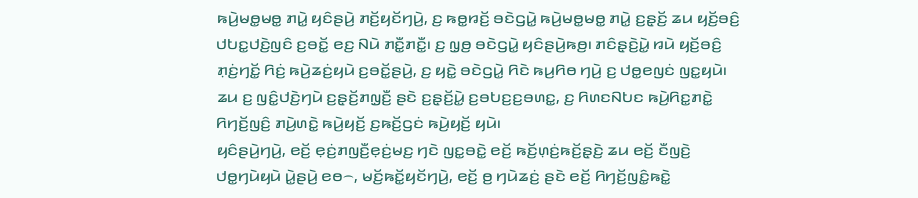ꤒꤣꤧ꤬ꤗꤥ꤭ꤗꤥ꤭ ꤊꤣꤧ꤭ ꤟꤢꤨꤔꤣꤧ꤬ ꤊꤢꤩ꤬ꤟꤢꤩꤚꤣꤧ꤬, ꤢ꤬ ꤒꤥ꤭ꤙꤢꤩ꤬ ꤋꤢꤧꤞꤣꤧ꤭ ꤒꤣꤧ꤬ꤗꤥ꤭ꤗꤥ꤭ ꤊꤣꤧ꤭ ꤢ꤬ꤔ꤫ꤢꤩ꤬ ꤘꤣ ꤟꤢꤩ꤬ꤋꤢꤨ꤬ ꤓꤝꤢ꤭ꤓꤢꤧ꤬ꤜꤢꤨ ꤢ꤬ꤋꤢꤩ꤭ ꤕꤢ꤬ ꤡꤣꤧ ꤊꤢꤪ꤭ꤊꤢꤪ꤭꤯ ꤢ꤬ ꤜ꤫ꤥ꤬ ꤋꤢꤧꤞꤣꤧ꤭ ꤟꤢꤨꤔꤣꤧ꤬ꤒꤥ꤬꤯ ꤊꤢꤨꤔ꤫ꤢꤧ꤬ꤣꤧ꤭ ꤙꤣꤧ ꤟꤢꤩ꤬ꤋꤢꤨ꤬ ꤊ꤫ꤢꤦ꤬ꤚꤢꤩ꤭ ꤖꤢꤦ꤬ ꤒꤣꤧ꤬ꤘꤢꤦ꤬ꤟꤣꤧ ꤢ꤬ꤋꤢꤩ꤭ꤔꤣꤧ꤬, ꤢ꤬ ꤟꤢꤧ꤭ ꤋꤢꤧꤞꤣꤧ꤭ ꤖꤢꤧ ꤒꤣ꤬ꤖꤥ ꤚꤣꤧ꤬ ꤢ꤬ ꤓꤥ꤭ꤕꤜꤢꤦ ꤜꤢ꤭ꤟꤣꤧ꤯ ꤘꤣ ꤢ꤬ ꤜꤢꤨ꤭ꤓꤢꤧ꤬ꤚꤣꤧ ꤢ꤬ꤔ꤫ꤢꤩ꤬ꤊꤜ꤫ꤢꤪ꤬ ꤔꤢꤧ ꤢ꤬ꤔ꤫ꤢꤩ꤬ꤣꤧ꤭ ꤢ꤬ꤋꤝꤢ꤬ꤢ꤬ꤋꤛꤢ꤭, ꤢ꤬ ꤖꤛꤢꤡꤝꤢ ꤒꤣꤧ꤬ꤖꤢ꤭ꤊꤢꤧ꤭ ꤖꤚꤢꤩ꤬ꤜꤢꤨ꤬ ꤊꤣꤧ꤬ꤛꤢꤧ꤭ ꤒꤣꤧ꤬ꤟꤢꤩ꤬ ꤢ꤬ꤒꤢꤩ꤬ꤞꤢꤦ ꤒꤣꤧ꤬ꤟꤢꤩ꤬ ꤟꤣꤧ꤯
ꤟꤢꤨꤔꤣꤧ꤬ꤚꤣꤧ꤬, ꤕꤢꤩ꤬ ꤕ꤫ꤢꤦ꤬ꤊꤜꤢꤪ꤬ꤕ꤫ꤢꤦ꤬ꤗꤢ꤬ ꤚꤢꤧ ꤜꤢ꤭ꤋꤢꤧ꤭ ꤕꤢꤩ꤬ ꤒꤢꤩ꤬ꤛ꤫ꤢꤦ꤬ꤒꤢꤩ꤬ꤔ꤫ꤢꤧ꤬ ꤘꤣ ꤕꤢꤩ꤬ ꤢꤪꤜꤢꤧ꤬ ꤓꤥ꤭ꤚꤣꤧꤟꤣꤧ ꤣꤧ꤭ꤔꤣꤧ꤬ ꤕꤥ꤮, ꤗꤢꤩ꤬ꤒꤢꤩ꤭ꤟꤢꤩꤚꤣꤧ꤬, ꤕꤢꤩ꤬ ꤥ꤬ ꤚꤣꤧꤘꤢꤦ꤬ ꤔꤢꤧ ꤕꤢꤩ꤬ ꤖꤚꤢꤩ꤬ꤜꤢꤨ꤭ꤒꤢꤧ꤭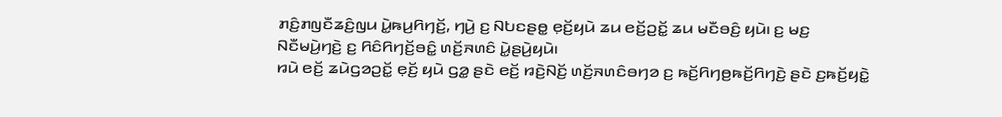ꤊꤢꤨ꤬ꤊꤜꤢꤪꤘꤢꤨ꤬ꤜꤣ ꤣꤧ꤭ꤒꤣ꤬ꤖꤚꤢꤩ꤬, ꤚꤣꤧ꤬ ꤢ꤬ ꤡꤝꤢꤔꤥ꤭ ꤕ꤫ꤢꤩ꤬ꤟꤣꤧ ꤘꤣ ꤕꤢꤩ꤬ꤑꤢꤩ꤭ ꤘꤣ ꤗꤢꤪꤋꤢꤨ꤬ ꤟꤣꤧ꤯ ꤢ꤬ ꤗꤢ꤬ ꤡꤢꤪꤗꤣꤧ꤬ꤚꤢꤧ꤬ ꤢ꤬ ꤖꤢꤨꤖꤚꤢꤩ꤬ꤋꤢꤨ꤭ ꤛꤢꤩ꤬ꤏꤛꤢꤨ ꤣꤧ꤭ꤔꤣꤧ꤬ꤟꤣꤧ꤯
ꤙꤣꤧ ꤕꤢꤩ꤬ ꤘꤣꤧꤞꤤꤑꤢꤩ꤭ ꤕ꤫ꤢꤩ꤬ ꤟꤣꤧ ꤞꤤ꤭ ꤔꤢꤧ ꤕꤢꤩ꤬ ꤙꤢꤧ꤬ꤡꤢꤩ꤬ ꤛꤢꤩ꤬ꤏꤛꤢꤨꤋꤚꤤ ꤢ꤬ ꤒꤢꤩ꤬ꤖꤚꤥ꤬ꤒꤢꤩ꤬ꤖꤚꤢꤧ꤬ ꤔꤢꤧ ꤢ꤬ꤒꤢꤩ꤬ꤟꤢꤧ꤭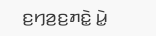ꤢ꤬ꤚꤤ꤬ꤢ꤬ꤊꤢꤧ꤭ ꤣꤧ꤭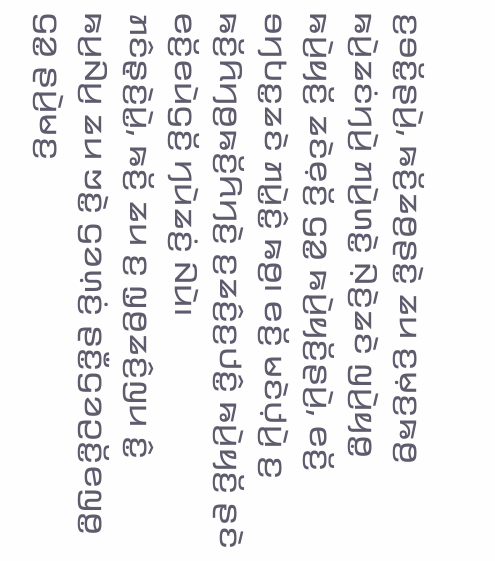ꤢ꤬ꤋꤢꤩ꤭ꤔꤣꤧ꤬, ꤒꤢꤩ꤬ꤘꤥ꤬ꤔꤢꤧ꤭ ꤘꤣ ꤢ꤬ꤗ꤫ꤢ꤬ꤒꤥ꤬ ꤒꤣꤧ꤬ꤘꤢꤦꤚꤣꤧ꤬ ꤊꤣꤧ꤬ꤛꤢꤧ꤭ ꤡ꤫ꤢꤧ꤬ꤘꤢꤧ ꤜꤣꤧ꤬ꤟꤥ꤭ ꤒꤣꤧ꤬ꤟꤢꤩ꤬ ꤘꤢꤧꤕ꤫ꤢꤩ꤬ ꤞꤤ꤭ ꤒꤣꤧ꤬ꤟꤢꤩ꤬ꤔꤣꤧ꤬, ꤕꤢꤩ꤬ ꤋꤚꤝꤢ꤭ꤘꤢꤧ ꤊꤣꤧ꤭ꤢꤨ꤭ ꤒꤥ꤬꤯ ꤕꤢꤩ꤬ ꤗꤢꤧꤓ꤫ꤣꤧ꤬ ꤢ꤬ ꤒꤢꤩ꤬ꤖꤚꤥ꤬ꤒꤢꤩ꤬ꤖꤚꤢꤧ꤬ ꤢ꤬ꤘꤢꤨ꤬ꤢ꤬ꤓꤢꤨ꤭ ꤒꤣꤧ꤬ꤟꤢꤩ꤬ ꤔꤢꤧ ꤕꤢꤩ꤬ꤕꤣꤧꤞꤢꤩ꤬ ꤚꤣꤧꤘꤢꤦ꤬ ꤡꤣꤧ꤯
ꤊꤢꤨꤔ꤫ꤢꤧ꤬ꤣꤧ꤭, ꤒꤢꤩ꤬ ꤘꤣ ꤢ꤬ ꤜ꤫ꤥ꤬ꤘꤢꤨ꤬ꤜꤣ ꤢꤨ꤭ ꤒꤣ꤬ꤡꤣ꤬ ꤘꤣ ꤠꤢꤧ꤭ ꤞꤤꤛ꤫ꤢꤦ꤬ ꤔꤢꤪ꤭ꤞꤤꤑꤢꤩ꤭ꤕꤜꤥ꤭ ꤞꤤ꤭ ꤔꤣꤧ꤬ꤗꤢ꤬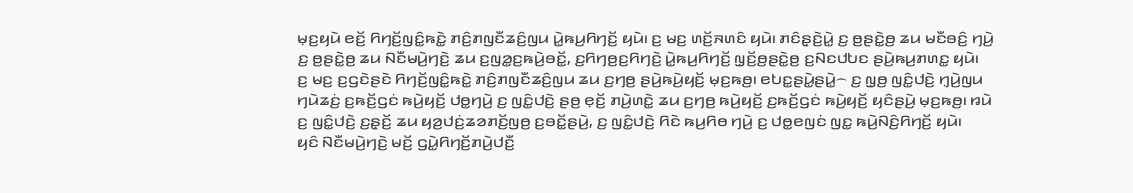ꤗ꤫ꤢ꤬ꤟꤣꤧ ꤕꤢꤩ꤬ ꤖꤚꤢꤩ꤬ꤜꤢꤨ꤭ꤒꤢꤧ꤭ ꤊꤢꤨ꤬ꤊꤜꤢꤪꤘꤢꤨ꤬ꤜꤣ ꤣꤧ꤭ꤒꤣ꤬ꤖꤚꤢꤩ꤬ ꤟꤣꤧ꤯ ꤢ꤬ ꤗꤢ꤬ ꤛꤢꤩ꤬ꤏꤛꤢꤨ ꤟꤣꤧ꤯ ꤊꤢꤨꤔ꤫ꤢꤧ꤬ꤣꤧ꤭ ꤢ꤬ ꤥ꤬ꤔꤢꤧ꤭ꤥ꤬ ꤘꤣ ꤗꤢꤪꤋꤢꤨ꤬ ꤚꤣꤧ꤬ ꤢ꤬ ꤥ꤬ꤔꤢꤧ꤭ꤥ꤬ ꤘꤣ ꤡꤢꤪꤗꤣꤧ꤬ꤚꤢꤧ꤬ ꤘꤣ ꤢ꤬ꤜꤤ꤭ꤢ꤬ꤒꤣꤧ꤬ꤋꤢꤩ꤭, ꤢ꤬ꤖꤚꤥ꤬ꤢ꤬ꤖꤚꤢꤧ꤬ ꤣꤧ꤭ꤒꤣ꤬ꤖꤚꤢꤩ꤬ ꤜ꤫ꤢꤩ꤬ꤥ꤬ꤔꤢꤧ꤭ꤥ꤬ ꤢ꤬ꤡꤢꤓꤝꤢ ꤔꤣꤧ꤬ꤒꤣ꤬ꤊꤛꤢ꤭ ꤟꤣꤧ꤯
ꤢ꤬ ꤗꤢ꤬ ꤢ꤬ꤞꤢꤧꤔꤢꤧ ꤖꤚꤢꤩ꤬ꤜꤢꤨ꤭ꤒꤢꤧ꤭ ꤊꤢꤨ꤬ꤊꤜꤢꤪꤘꤢꤨ꤬ꤜꤣ ꤘꤣ ꤢ꤬ꤚꤥ꤬ ꤔꤣꤧ꤬ꤒꤣꤧ꤬ꤟꤢꤩ꤬ ꤗ꤫ꤢ꤬ꤒꤥ꤬꤯ ꤕꤝꤢ꤭ꤔꤣꤧ꤭ꤔꤣꤧ꤭꤮ ꤢ꤬ ꤜ꤫ꤥ꤬ ꤜꤢꤨ꤭ꤓꤢꤧ꤬ ꤚ꤫ꤣꤧ꤬ꤜꤣ ꤚꤣꤧꤘꤢꤦ꤬ ꤢ꤬ꤒꤢꤩ꤬ꤞꤢꤦ ꤒꤣꤧ꤬ꤟꤢꤩ꤬ ꤓꤥ꤭ꤚꤣꤧ꤬ ꤢ꤬ ꤜꤢꤨ꤭ꤓꤢꤧ꤬ ꤔꤥ꤬ ꤕ꤫ꤢꤩ꤬ ꤊꤣꤧ꤬ꤛꤢꤧ꤭ ꤘꤣ ꤢ꤬ꤚꤥ꤬ ꤒꤣꤧ꤬ꤟꤢꤩ꤬ ꤢ꤬ꤒꤢꤩ꤬ꤞꤢꤦ ꤒꤣꤧ꤬ꤟꤢꤩ꤬ ꤟꤢꤨꤔꤣꤧ꤬ ꤗ꤫ꤢ꤬ꤒꤥ꤬꤯ ꤙꤣꤧ ꤢ꤬ ꤜꤢꤨ꤭ꤓꤢꤧ꤬ ꤢ꤬ꤔ꤫ꤢꤩ꤬ ꤘꤣ ꤟꤤ꤬ꤓꤢꤦ꤬ꤘꤤꤊꤢꤩ꤬ꤜꤥ꤬ ꤢ꤬ꤋꤢꤩ꤭ꤔꤣꤧ꤬, ꤢ꤬ ꤜꤢꤨ꤭ꤓꤢꤧ꤬ ꤖꤢꤧ ꤒꤣ꤬ꤖꤥ ꤚꤣꤧ꤬ ꤢ꤬ ꤓꤥ꤭ꤕꤜꤢꤦ ꤜꤢ꤭ ꤒꤣꤧ꤬ꤡꤢꤨ꤬ꤖꤚꤢꤩ꤬ ꤟꤣꤧ꤯
ꤟꤢꤨ ꤡꤢꤪꤗꤣꤧ꤬ꤚꤢꤧ꤬ ꤗꤢꤩ꤬ ꤞꤣꤧ꤭ꤖꤚꤢꤩ꤬ꤊꤣꤧ꤬ꤓꤢꤪ꤬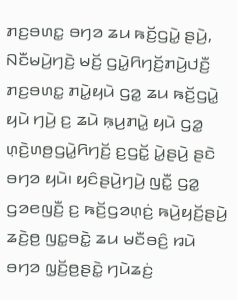ꤊꤢ꤬ꤋꤛꤢ꤭ ꤋꤚꤤ ꤘꤣ ꤒꤢꤩ꤬ꤞꤣꤧ꤭ ꤔꤣꤧ꤬, ꤡꤢꤪꤗꤣꤧ꤬ꤚꤢꤧ꤬ ꤗꤢꤩ꤬ ꤞꤣꤧ꤭ꤖꤚꤢꤩ꤬ꤊꤣꤧ꤬ꤓꤢꤪ꤬ ꤊꤢ꤬ꤋꤛꤢ꤭ ꤊꤣꤧ꤭ꤟꤣꤧ ꤞꤤ꤭ ꤘꤣ ꤒꤢꤩ꤬ꤞꤣꤧ꤭ ꤟꤣꤧ ꤚꤣꤧ꤬ ꤢ꤬ ꤘꤣꤧ ꤒ꤫ꤣ꤬ꤊꤣꤧ꤭ ꤟꤣꤧ ꤞꤤ꤭ ꤛ꤫ꤢꤧ꤬ꤛꤥ꤬ꤞꤣꤧ꤭ꤖꤚꤢꤩ꤬ ꤢ꤬ꤞꤢꤩ꤭ ꤣꤧ꤭ꤔꤣꤧ꤬ ꤔꤢꤧ ꤋꤚꤤ ꤟꤣꤧ꤯ ꤟꤢꤨꤔꤣꤧ꤬ꤚꤣꤧ꤬ ꤜꤢꤪ꤭ ꤞꤤ꤭ ꤞꤤꤕꤜꤢꤪ꤬ ꤢ꤬ ꤒꤢꤩ꤬ꤞꤤꤛ꤫ꤢꤦ꤬ ꤒꤣꤧ꤬ꤟꤢꤩ꤬ꤔꤣꤧ꤬ ꤘꤢꤧ꤬ꤥ꤬ ꤜꤢ꤭ꤋꤢꤧ꤭ ꤘꤣ ꤗꤢꤪꤋꤢꤨ꤬ ꤙꤣꤧ ꤋꤚꤤ ꤜ꤫ꤢꤩ꤬ꤥ꤬ꤔꤢꤧ꤭ ꤚꤣꤧꤘꤢꤦ꤬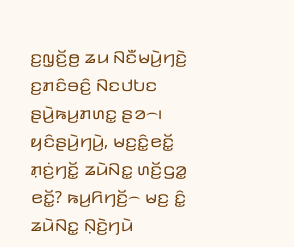ꤢ꤬ꤜ꤫ꤢꤩ꤬ꤥ꤬ ꤘꤣ ꤡꤢꤪꤗꤣꤧ꤬ꤚꤢꤧ꤬ ꤢ꤬ꤊꤢꤨꤋꤢꤨ꤬ ꤡꤢꤓꤝꤢ ꤔꤣꤧ꤬ꤒꤣ꤬ꤊꤛꤢ꤭ ꤔꤤ꤮꤯
ꤟꤢꤨꤔꤣꤧ꤬ꤚꤣꤧ꤬, ꤗꤢ꤬ꤢꤨ꤭ꤕꤢꤩ꤭ ꤊ꤫ꤢꤦ꤬ꤚꤢꤩ꤭ ꤘꤣꤧꤡꤢ꤭ ꤛꤢꤩ꤬ꤞꤤ꤭ ꤕꤢꤩ꤭? ꤒꤣ꤬ꤖꤚꤢꤩ꤬꤮ ꤗꤢ꤬ ꤢꤨ꤭ ꤘꤣꤧꤡꤢ꤭ ꤡ꤫ꤢꤧ꤬ꤚꤣꤧ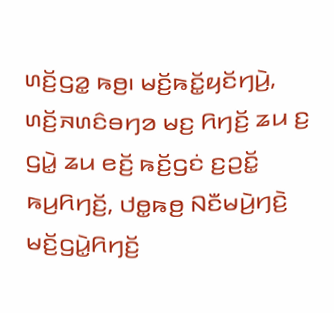ꤛꤢꤩ꤬ꤞꤤ꤭ ꤒꤥ꤬꤯ ꤗꤢꤩ꤬ꤒꤢꤩ꤭ꤟꤢꤩꤚꤣꤧ꤬, ꤛꤢꤩ꤬ꤏꤛꤢꤨꤋꤚꤤ ꤗꤢ꤬ ꤖꤚꤢꤩ꤬ ꤘꤣ ꤢ꤬ ꤞꤣꤧ꤭ ꤘꤣ ꤕꤢꤩ꤬ ꤒꤢꤩ꤬ꤞꤢꤦ ꤢ꤬ꤑꤢꤩ꤭ ꤒꤣ꤬ꤖꤚꤢꤩ꤬, ꤓꤥ꤭ꤒꤥ꤬ ꤡꤢꤪꤗꤣꤧ꤬ꤚꤢꤧ꤬ ꤗꤢꤩ꤬ꤞꤣꤧ꤭ꤖꤚꤢꤩ꤬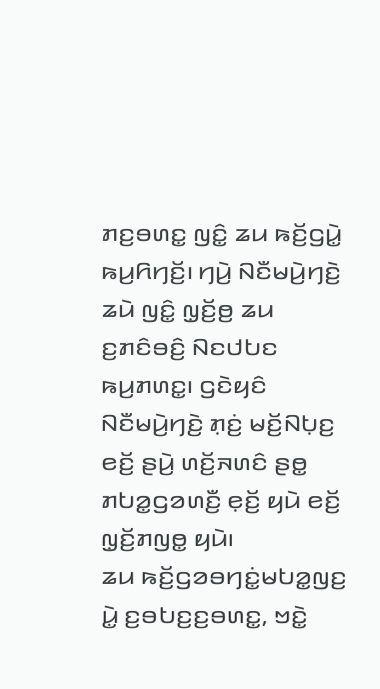ꤊꤢ꤬ꤋꤛꤢ꤭ ꤜꤢꤨ꤭ ꤘꤣ ꤒꤢꤩ꤬ꤞꤣꤧ꤭ ꤒꤣ꤬ꤖꤚꤢꤩ꤬꤯ ꤚꤣꤧ꤬ ꤡꤢꤪꤗꤣꤧ꤬ꤚꤢꤧ꤬ ꤘꤣꤧ ꤜꤢꤨ꤭ ꤜ꤫ꤢꤩ꤬ꤥ꤬ ꤘꤣ ꤢ꤬ꤊꤢꤨꤋꤢꤨ꤬ ꤡꤢꤓꤝꤢ ꤒꤣ꤬ꤊꤛꤢ꤭꤯ ꤞꤢꤧꤟꤢꤨ ꤡꤢꤪꤗꤣꤧ꤬ꤚꤢꤧ꤬ ꤊ꤫ꤢꤦ꤬ ꤗꤢꤩ꤬ꤡꤝ꤫ꤢ꤬ ꤕꤢꤩ꤬ ꤔꤣꤧ꤬ ꤛꤢꤩ꤬ꤏꤛꤢꤨ ꤔꤥ꤭ ꤊꤝꤤ꤭ꤞꤤꤛꤢꤪ꤬ ꤕ꤫ꤢꤩ꤬ ꤟꤣꤧ ꤕꤢꤩ꤬ ꤜ꤫ꤢꤩ꤬ꤊꤜꤥ꤭ ꤟꤣꤧ꤯
ꤘꤣ ꤒꤢꤩ꤬ꤞꤤꤋꤚꤢꤦ꤭ꤗꤝꤤ꤭ꤜꤢ꤬ ꤣꤧ꤭ ꤢ꤬ꤋꤝꤢ꤬ꤢ꤬ꤋꤛꤢ꤭, ꤠꤢꤧ꤭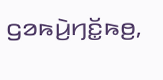ꤞꤤꤒꤣꤧ꤬ꤚꤢꤩ꤭ꤒꤥ꤬,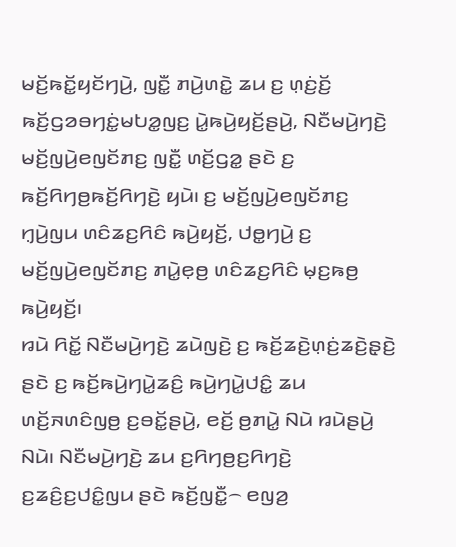ꤗꤢꤩ꤬ꤒꤢꤩ꤭ꤟꤢꤩꤚꤣꤧ꤬, ꤜꤢꤪ꤭ ꤊꤣꤧ꤬ꤛꤢꤧ꤭ ꤘꤣ ꤢ꤬ ꤛ꤫ꤢꤦ꤬ꤢꤩ꤬ ꤒꤢꤩ꤬ꤞꤤꤋꤚꤢꤦ꤭ꤗꤝꤤ꤭ꤜꤢ꤬ ꤣꤧ꤭ꤒꤣꤧ꤬ꤟꤢꤩ꤬ꤔꤣꤧ꤬, ꤡꤢꤪꤗꤣꤧ꤬ꤚꤢꤧ꤬ ꤗꤢꤩ꤬ꤜꤣꤧ꤬ꤕꤜꤢꤩꤊꤢ꤬ ꤜꤢꤪ꤭ ꤛꤢꤩ꤬ꤞꤤ꤭ ꤔꤢꤧ ꤢ꤬ ꤒꤢꤩ꤬ꤖꤚꤥ꤬ꤒꤢꤩ꤬ꤖꤚꤢꤧ꤬ ꤟꤣꤧ꤯ ꤢ꤬ ꤗꤢꤩ꤬ꤜꤣꤧ꤬ꤕꤜꤢꤩꤊꤢ꤬ ꤚ꤫ꤣꤧ꤬ꤜꤣ ꤛꤢꤨꤘꤢ꤬ꤖꤢꤨ ꤒꤣꤧ꤬ꤟꤢꤩ꤬, ꤓꤥ꤭ꤚꤣꤧ꤬ ꤢ꤬ ꤗꤢꤩ꤬ꤜꤣꤧ꤬ꤕꤜꤢꤩꤊꤢ꤬ ꤊꤣꤧ꤭ꤕ꤫ꤥ꤬ ꤛꤢꤨꤘꤢ꤬ꤖꤢꤨ ꤗ꤫ꤢ꤬ꤒꤥ꤬ ꤒꤣꤧ꤬ꤟꤢꤩ꤬꤯
ꤙꤣꤧ ꤖꤢꤩ꤭ ꤡꤢꤪꤗꤣꤧ꤬ꤚꤢꤧ꤬ ꤘꤣꤧꤜꤢꤧ꤬ ꤢ꤬ ꤒꤢꤩ꤬ꤘꤢꤧ꤬ꤛ꤫ꤢꤦ꤬ꤘꤢꤧ꤬ꤔ꤫ꤢꤧ꤬ ꤔꤢꤧ ꤢ꤬ ꤒꤢꤩ꤬ꤒꤣꤧ꤬ꤚꤣꤧ꤭ꤘꤢꤨ꤬ ꤒꤣꤧ꤬ꤚꤣꤧ꤭ꤓꤢꤨ꤭ ꤘꤣ ꤛꤢꤩ꤬ꤏꤛꤢꤨꤜꤥ꤬ ꤢ꤬ꤋꤢꤩ꤭ꤔꤣꤧ꤬, ꤕꤢꤩ꤬ ꤥ꤬ꤊꤣꤧ꤭ ꤡꤣꤧ ꤙꤣꤧꤔꤣꤧ꤬ ꤡꤣꤧ꤯ ꤡꤢꤪꤗꤣꤧ꤬ꤚꤢꤧ꤬ ꤘꤣ ꤢ꤬ꤖꤚꤥ꤬ꤢ꤬ꤖꤚꤢꤧ꤬ ꤢ꤬ꤘꤢꤨ꤬ꤢ꤬ꤓꤢꤨ꤭ꤜꤣ ꤔꤢꤧ ꤒꤢꤩ꤬ꤜꤢꤪ꤭꤮ ꤕꤜꤤ꤬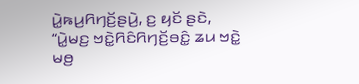ꤣꤧ꤭ꤒꤣ꤬ꤖꤚꤢꤩ꤬ꤔꤣꤧ꤬, ꤢ꤬ ꤟꤢꤩ ꤔꤢꤧ, “ꤣꤧ꤭ꤗꤢ꤬ ꤠꤢꤧ꤭ꤖꤢꤨꤖꤚꤢꤩ꤬ꤋꤢꤨ꤭ ꤘꤣ ꤠꤢꤧ꤭ ꤗꤥ꤬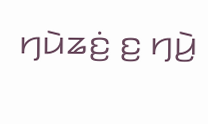ꤚꤣꤧꤘꤢꤦ꤬ ꤢ꤬ ꤚꤣꤧ꤬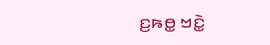ꤢ꤬ꤒꤥ꤭ ꤠꤢꤧ꤭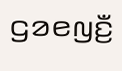ꤞꤤꤕꤜꤢꤪ꤬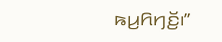ꤒꤣ꤬ꤖꤚꤢꤩ꤬꤯”